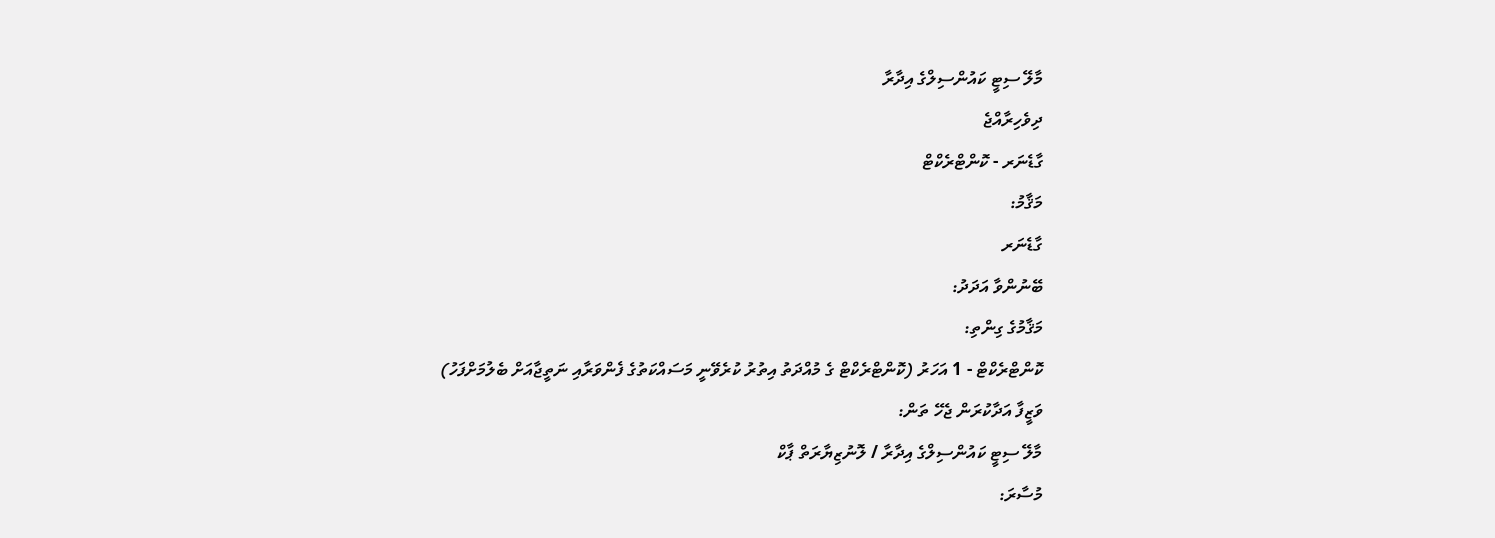މާލޭ ސިޓީ ކައުންސިލްގެ އިދާރާ
ދިވެހިރާއްޖެ
ގާޑެނަރ - ކޮންޓްރެކްޓް
މަޤާމު:
ގާޑެނަރ
ބޭނުންވާ އަދަދު:
މަޤާމުގެ ގިންތި:
ކޮންޓްރެކްޓް - 1 އަހަރު (ކޮންޓްރެކްޓް ގެ މުއްދަތު އިތުރު ކުރެވޭނީ މަސައްކަތުގެ ފެންވަރާއި ނަތީޖާއަށް ބެލުމަށްފަހު)
ވަޒީފާ އަދާކުރަން ޖެހޭ ތަން:
މާލޭ ސިޓީ ކައުންސިލްގެ އިދާރާ / ލޮނުޒިޔާރަތް ޕާކް
މުސާރަ: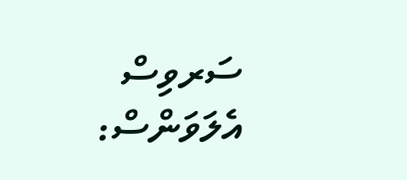ސަރވިސް އެލަވަންސް: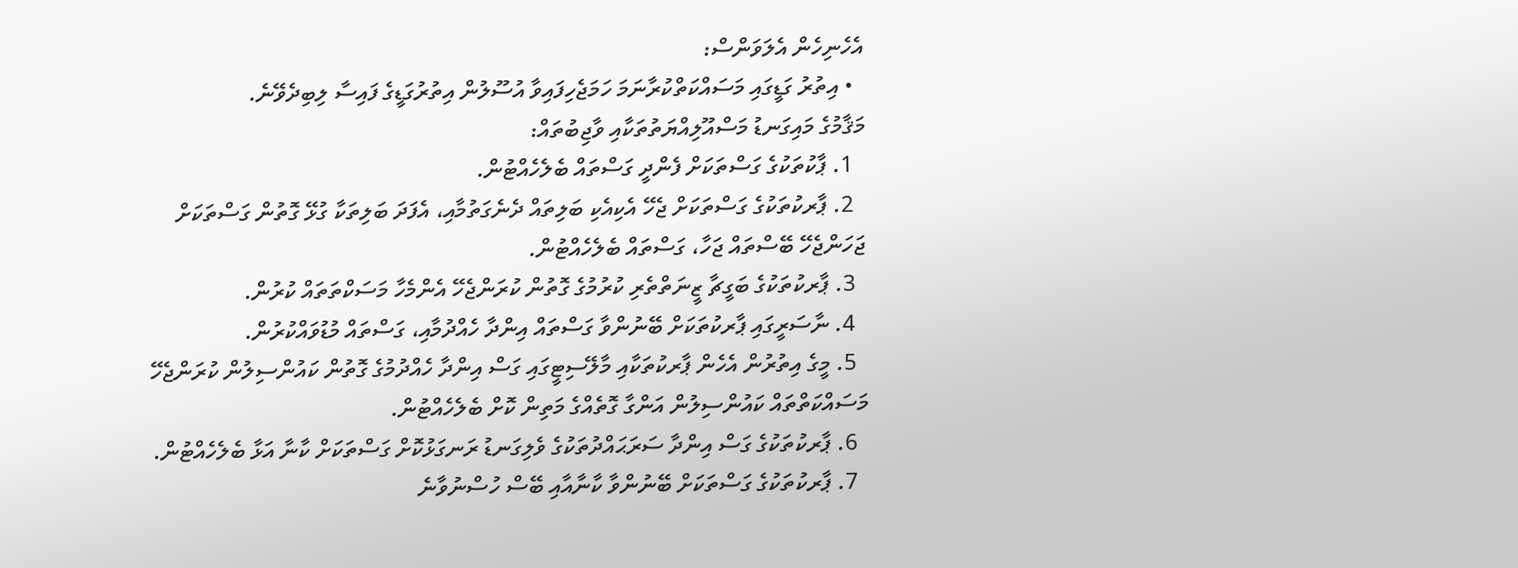އެހެނިހެން އެލަވަންސް:
  • އިތުރު ގަޑީގައި މަސައްކަތްކުރާނަމަ ހަމަޖެހިފައިވާ އުސޫލުން އިތުރުގަޑީގެ ފައިސާ ލިބިދެވޭނެ.
މަޤާމުގެ މައިގަނޑު މަސްއޫލިއްޔަތުތަކާއި ވާޖިބުތައް:
  1. ޕާކުތަކުގެ ގަސްތަކަށް ފެންދީ ގަސްތައް ބެލެހެއްޓުން.
  2. ޕާރކުތަކުގެ ގަސްތަކަށް ޖެހޭ އެކިއެކި ބަލިތައް ދެނެގަތުމާއި، އެފަދަ ބަލިތަކާ ގުޅޭ ގޮތުން ގަސްތަކަށް ޖަހަންޖެހޭ ބޭސްތައް ޖަހާ، ގަސްތައް ބެލެހެއްޓުން.
  3. ޕާރކުތަކުގެ ބަގީޗާ ޒީނަތްތެރި ކުރުމުގެ ގޮތުން ކުރަންޖެހޭ އެންމެހާ މަސަކްތަތައް ކުރުން.
  4. ނާސަރީގައި ޕާރކުތަކަށް ބޭނުންވާ ގަސްތައް އިންދާ ހެއްދުމާއި، ގަސްތައް މުޑުވައްކުރުން.
  5. މީގެ އިތުރުން އެހެން ޕާރކުތަކާއި މާލޭސިޓީގައި ގަސް އިންދާ ހެއްދުމުގެ ގޮތުން ކައުންސިލުން ކުރަންޖެހޭ މަސައްކަތްތައް ކައުންސިލުން އަންގާ ގޮތެއްގެ މަތިން ކޮށް ބެލެހެއްޓުން.
  6. ޕާރކުތަކުގެ ގަސް އިންދާ ސަރަޙައްދުތަކުގެ ވެލިގަނޑު ރަނގަޅުކޮށް ގަސްތަކަށް ކާނާ އަޅާ ބެލެހެއްޓުން.
  7. ޕާރކުތަކުގެ ގަސްތަކަށް ބޭނުންވާ ކާނާއާއި ބޭސް ހުސްނުވާނެ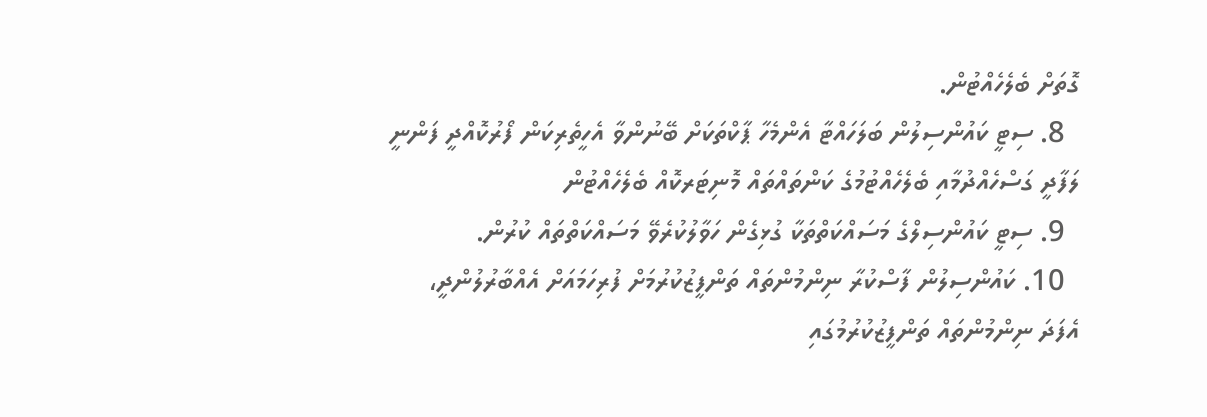ގޮތަށް ބެލެހެއްޓުން.
  8. ސިޓީ ކައުންސިލުން ބަލަހައްޓާ އެންމެހާ ޕާކްތަކަށް ބޭނުންވާ އެހީތެރިކަން ފޯރުކޮއްދީ ފަންނީ ލަފާދީ ގަސްހެއްދުމާއި ބެލެހެއްޓުމުގެ ކަންތައްތައް މޮނިޓަރކޮއް ބެލެހެއްޓުން
  9. ސިޓީ ކައުންސިލްގެ މަސައްކަތްތަކާ ގުޅިގެން ހަވާލުކުރެވޭ މަސައްކަތްތައް ކުރުން.
  10. ކައުންސިލުން ފާސްކުރާ ނިންމުންތައް ތަންފީޒުކުރުމަށް ފުރިހަމައަށް އެއްބާރުލުންދީ، އެފަދަ ނިންމުންތައް ތަންފީޒުކުރުމުގައި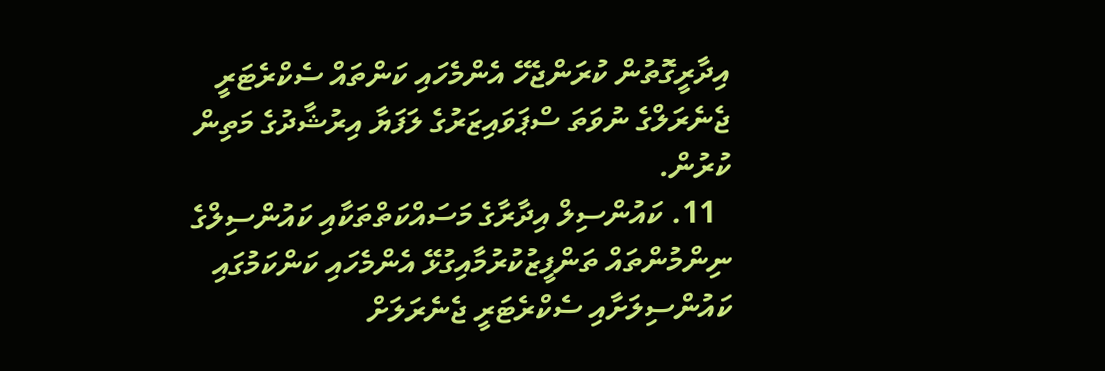އިދާރީގޮތުން ކުރަންޖެހޭ އެންމެހައި ކަންތައް ސެކްރެޓަރީ ޖެނެރަލްގެ ނުވަތަ ސްޕަވައިޒަރުގެ ލަފަޔާ އިރުޝާދުގެ މަތިން ކުރުން.
  11. ކައުންސިލް އިދާރާގެ މަސައްކަތްތަކާއި ކައުންސިލްގެ ނިންމުންތައް ތަންފީޒުކުރުމާއިގުޅޭ އެންމެހައި ކަންކަމުގައި ކައުންސިލަށާއި ސެކްރެޓަރީ ޖެނެރަލަށް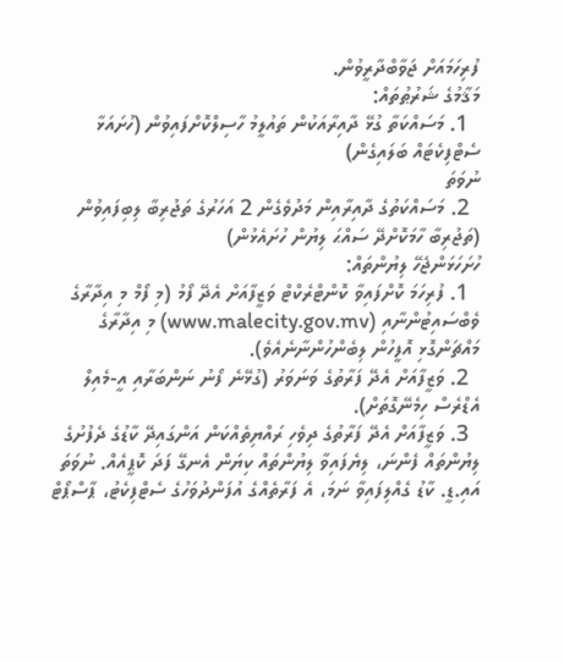ފުރިހަމައަށް ޖަވާބްދާރީވުން.
މަޤާމުގެ ޝަރުޠުތައް:
  1. މަސައްކަތާ ގުޅޭ ދާއިރާއަކުން ތައުލީމު ހާސިލްކޮށްފައިވުން (ހުށައަޅާ ސެޓްފިކެޓައް ބަލައިގެން)
ނުވަތަ
  2. މަސައްކަތުގެ ދާއިރާއިން މަދުވެގެން 2 އަހަރުގެ ތަޖުރިބާ ލިބިފައިވުން (ތަޖުރިބާ ހާމަކޮށްދޭ ސައްޙަ ލިޔުން ހުށައެޅުން)
ހުށަހަޅަންޖެހޭ ލިޔުންތައް:
  1. ފުރިހަމަ ކޮށްފައިވާ ކޮންޓްރެކްޓް ވަޒީފާއަށް އެދޭ ފޯމު (މި ފޯމް މި އިދާރާގެ ވެބްސައިޓުންނާއި (www.malecity.gov.mv) މި އިދާރާގެ މައްޗަންގޮޅި އޮފީހުން ލިބެންހުންނާނެއެވެ).
  2. ވަޒީފާއަށް އެދޭ ފަރާތުގެ ވަނަވަރު (ގުޅޭނެ ފޯނު ނަންބަރާއި އީ-މެއިލް އެޑްރެސް ހިމެނޭގޮތަށް).
  3. ވަޒީފާއަށް އެދޭ ފަރާތުގެ ދިވެހި ރައްޔިތެއްކަން އަންގައިދޭ ކާޑުގެ ދެފުށުގެ ލިޔުންތައް ފެންނަ، ލިޔެފައިވާ ލިޔުންތައް ކިޔަން އެނގޭ ފަދަ ކޮޕީއެއް. ނުވަތަ އައި.ޑީ. ކާޑު ގެއްލިފައިވާ ނަމަ، އެ ފަރާތެއްގެ އުފަންދުވަހުގެ ސެޓްފިކެޓު، ޕާސްޕޯޓް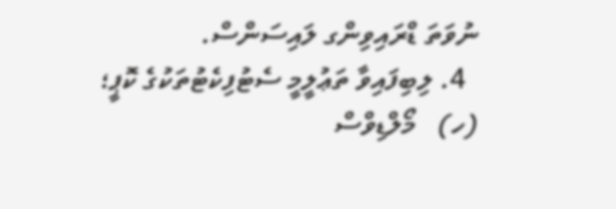ނުވަތަ ޑްރައިވިންގ ލައިސަންސް.
  4. ލިބިފައިވާ ތަޢުލީމީ ސެޓުފިކެޓުތަކުގެ ކޮޕީ؛
(ހ)   މޯލްޑިވްސް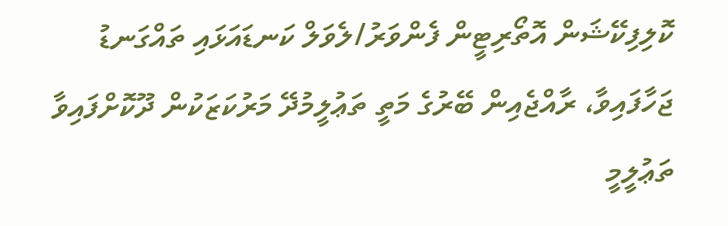ކޮލިފިކޭޝަން އޮތޯރިޓީން ފެންވަރު/ލެވަލް ކަނޑައަޅައި ތައްގަނޑު ޖަހާފައިވާ، ރާއްޖެއިން ބޭރުގެ މަތީ ތަޢުލީމުދޭ މަރުކަޒަކުން ދޫކޮށްފައިވާ ތަޢުލީމީ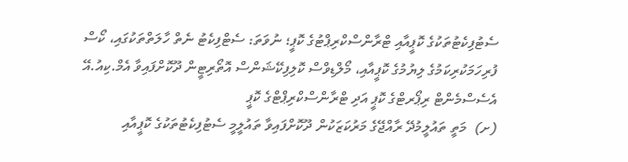ސެޓުފިކެޓުތަކުގެ ކޮޕީއާއި ޓްރާންސްކްރިޕްޓުގެ ކޮޕީ؛ ނުވަތަ: ސެޓްފިކެޓު ނެތް ހާލަތްތަކުގައި، ކޯސް ފުރިހަމަކުރިކަމުގެ ލިޔުމުގެ ކޮޕީއާއި، މޯލްޑިވްސް ކޮލިފިކޭޝަންސް އޮތޯރިޓީން ދޫކޮށްފައިވާ އެމް.ކިއު.އޭ އެސެސްމެންޓް ރިޕޯރޓްގެ ކޮޕީ އަދި ޓްރާންސްކްރިޕްޓްގެ ކޮޕީ
(ށ)  މަތީ ތައުލީމުދޭ ރާއްޖޭގެ މަރުކަޒަކުން ދޫކޮށްފައިވާ ތައުލީމީ ސެޓުފިކެޓުތަކުގެ ކޮޕީއާއި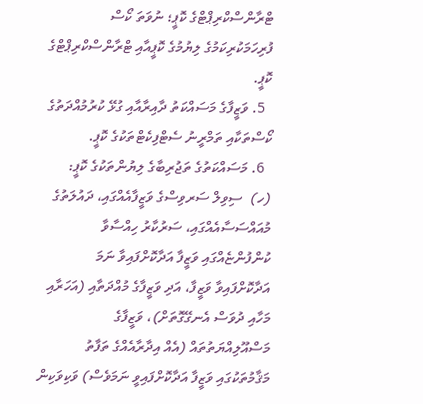ޓްރާންސްކްރިޕްޓްގެ ކޮޕީ؛ ނުވަތަ ކޯސް ފުރިހަމަކުރިކަމުގެ ލިޔުމުގެ ކޮޕީއާއި ޓްރާންސްކްރިޕްޓްގެ ކޮޕީ.
  5. ވަޒީފާގެ މަސައްކަތު ދާއިރާއާއި ގުޅޭ ކުރުމުއްދަތުގެ ކޯސްތަކާއި ތަމްރީނު ސެޓްފިކެޓްތަކުގެ ކޮޕީ.
  6. މަސައްކަތުގެ ތަޖުރިބާގެ ލިޔުންތަކުގެ ކޮޕީ:
(ހ)  ސިވިލް ސަރވިސްގެ ވަޒީފާއެއްގައި، ދައުލަތުގެ މުއައްސަސާއެއްގައި، ސަރުކާރު ހިއްސާވާ ކުންފުންޏެއްގައި ވަޒީފާ އަދާކޮށްފައިވާ ނަމަ އަދާކޮށްފައިވާ ވަޒީފާ، އަދި ވަޒީފާގެ މުއްދަތާއި (އަހަރާއި މަހާއި ދުވަސް އެނގޭގޮތަށް)، ވަޒީފާގެ މަސްއޫލިއްޔަތުތައް (އެއް އިދާރާއެއްގެ ތަފާތު މަޤާމުތަކުގައި ވަޒީފާ އަދާކޮށްފައިވީ ނަމަވެސް) ވަކިވަކިން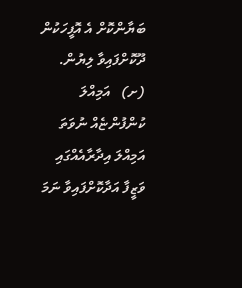ބަޔާންކޮށް އެ އޮފީހަކުން ދޫކޮށްފައިވާ ލިޔުން.
(ށ)   އަމިއްލަ ކުންފުންޏެއް ނުވަތަ އަމިއްލަ އިދާރާއެއްގައި ވަޒީފާ އަދާކޮށްފައިވާ ނަމަ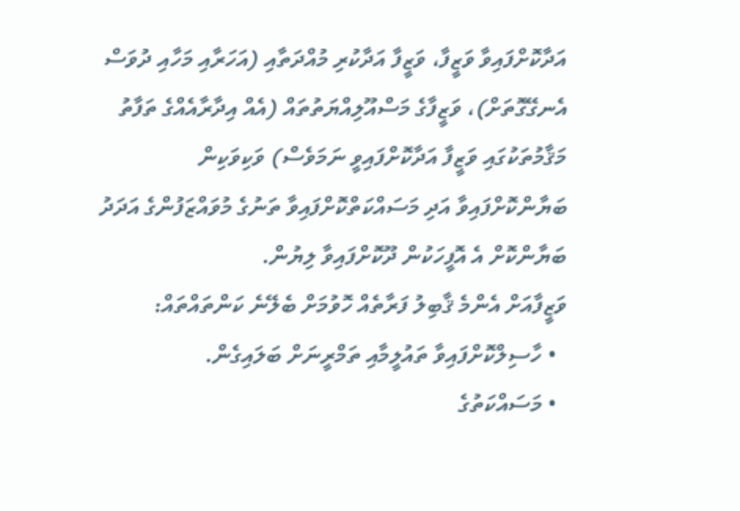އަދާކޮށްފައިވާ ވަޒީފާ، ވަޒީފާ އަދާކުރި މުއްދަތާއި (އަހަރާއި މަހާއި ދުވަސް އެނގޭގޮތަށް)، ވަޒީފާގެ މަސްއޫލިއްޔަތުތައް (އެއް އިދާރާއެއްގެ ތަފާތު މަޤާމުތަކުގައި ވަޒީފާ އަދާކޮށްފައިވީ ނަމަވެސް) ވަކިވަކިން ބަޔާންކޮށްފައިވާ އަދި މަސައްކަތްކޮށްފައިވާ ތަނުގެ މުވައްޒަފުންގެ އަދަދު ބަޔާންކޮށް އެ އޮފީހަކުން ދޫކޮށްފައިވާ ލިޔުން.
ވަޒީފާއަށް އެންމެ ޤާބިލު ފަރާތެއް ހޮވުމަށް ބެލޭނެ ކަންތައްތައް:
  • ހާސިލްކޮށްފައިވާ ތައުލީމާއި ތަމްރީނަށް ބަލައިގެން.
  • މަސައްކަތުގެ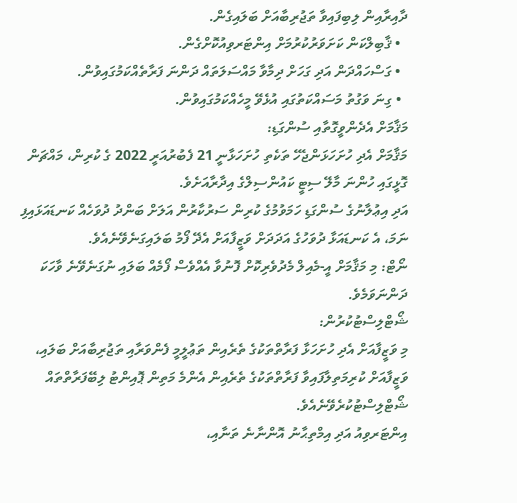ދާއިރާއިން ލިބިފައިވާ ތަޖުރިބާއަށް ބަލައިގެން.
  • ޤާބިލްކަން ކަށަވަރުކުރުމަށް އިންޓަރވިއުކޮށްގެން.
  • ގަސްހައްދަން އަދި ގަހަށް ދިމާވާ މައްސަލަތައް ދަންނަ ފަރާތެއްކަމުގައިވުން.
  • ގިނަ ވަގުތު މަސައްކަތުގައި އުޅެވޭ މީހެއްކަމުގައިވުން.
މަޤާމަށް އެދެންވީގޮތާއި ސުންގަޑި:
މަޤާމަށް އެދި ހުށަހަޅަންޖެހޭ ތަކެތި ހުށަހަޅާނީ 21 ފެބުރުއަރީ 2022 ގެ ކުރިން، މައްޗަން ގޮޅީގައި ހުންނަ މާލޭ ސިޓީ ކައުންސިލްގެ އިދާރާއަށެވެ.
އަދި އިޢުލާނުގެ ސުންގަޑި ހަމަވުމުގެ ކުރިން ސަރުކާރުން އަލަށް ބަންދު ދުވަހެއް ކަނޑައަޅައިފި ނަމަ، އެ ކަނޑައަޅާ ދުވަހުގެ އަދަދަށް ވަޒީފާއަށް އެދޭ ފޯމު ބަލައިގަނެވޭނެއެވެ.
ނޯޓް: މި މަޤާމަށް އީ-މެއިލް މެދުވެރިކޮށް ފޮނުވާ އެއްވެސް ފޯމެއް ބަލައި ނުގަނެވޭނެ ވާހަކަ ދަންނަވަމެވެ.
ޝޯޓްލިސްޓުކުރުން:
މި ވަޒީފާއަށް އެދި ހުށަހަޅާ ފަރާތްތަކުގެ ތެރެއިން ތަޢުލީމީ ފެންވަރާއި ތަޖުރިބާއަށް ބަލައި، ވަޒީފާއަށް ކުރިމަތިލާފައިވާ ފަރާތްތަކުގެ ތެރެއިން އެންމެ މަތިން ޕޮއިންޓު ލިބޭފަރާތްތައް ޝޯޓްލިސްޓުކުރެވޭނެއެވެ.
އިންޓަރވިއު އަދި އިމްތިޙާނު އޮންނާނެ ތަނާއި،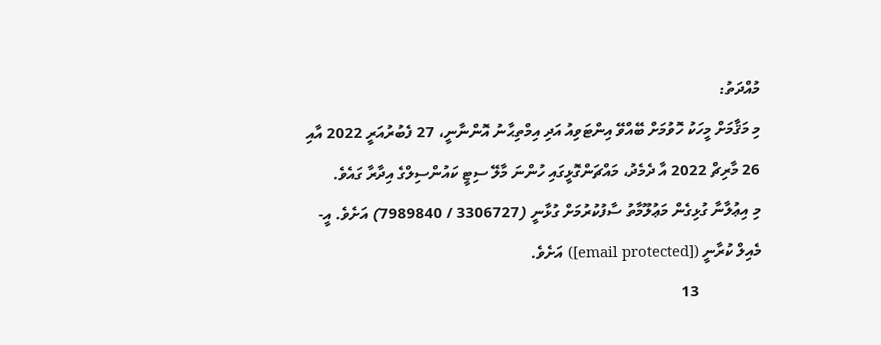މުއްދަތު:
މި މަޤާމަށް މީހަކު ހޮވުމަށް ބޭއްވޭ އިންޓަވިއު އަދި އިމްތިޙާނު އޮންނާނީ، 27 ފެބުރުއަރީ 2022 އާއި 26 މާރިޗް 2022 އާ ދެމެދު، މައްޗަންގޮޅީގައި ހުންނަ މާލޭ ސިޓީ ކައުންސިލްގެ އިދާރާ ގައެވެ.
މި އިޢުލާނާ ގުޅިގެން މަޢުލޫމާތު ސާފުކުރުމަށް ގުޅާނީ (3306727 / 7989840) އަށެވެ. އީ-މެއިލް ކުރާނީ ([email protected]) އަށެވެ.
                13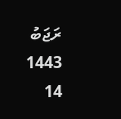ރަޖަބު 1443
14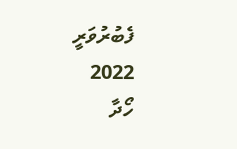ފެބުރުވަރީ 2022
ހޯދާ